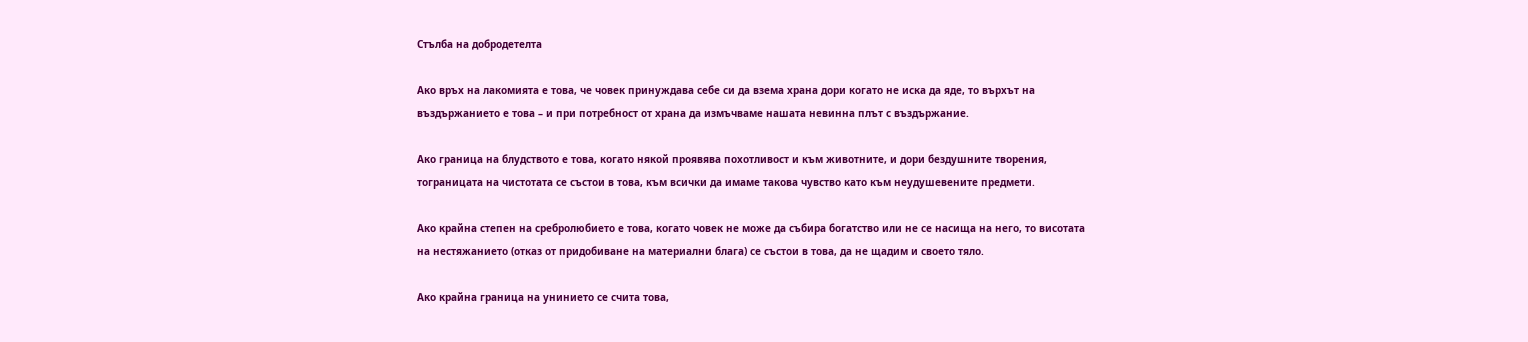Стълба на добродетелта

Ако връх на лакомията е това, че човек принуждава себе си да взема храна дори когато не иска да яде, то върхът на въздържанието е това – и при потребност от храна да измъчваме нашата невинна плът с въздържание.

Ако граница на блудството е това, когато някой проявява похотливост и към животните, и дори бездушните творения, тограницата на чистотата се състои в това, към всички да имаме такова чувство като към неудушевените предмети.

Ако крайна степен на сребролюбието е това, когато човек не може да събира богатство или не се насища на него, то висотата на нестяжанието (отказ от придобиване на материални блага) се състои в това, да не щадим и своето тяло.

Ако крайна граница на унинието се счита това,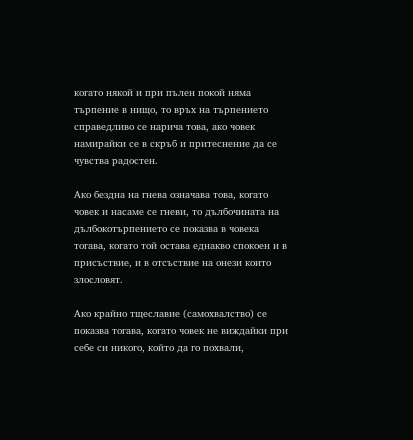когато някой и при пълен покой няма търпение в нищо, то връх на търпението справедливо се нарича това, ако човек намирайки се в скръб и притеснение да се чувства радостен.

Ако бездна на гнева означава това, когато човек и насаме се гневи, то дълбочината на дълбокотърпението се показва в човека тогава, когато той остава еднакво спокоен и в присъствие, и в отсъствие на онези които злословят.

Ако крайно тщеславие (самохвалство) се показва тогава, когато човек не виждайки при себе си никого, който да го похвали,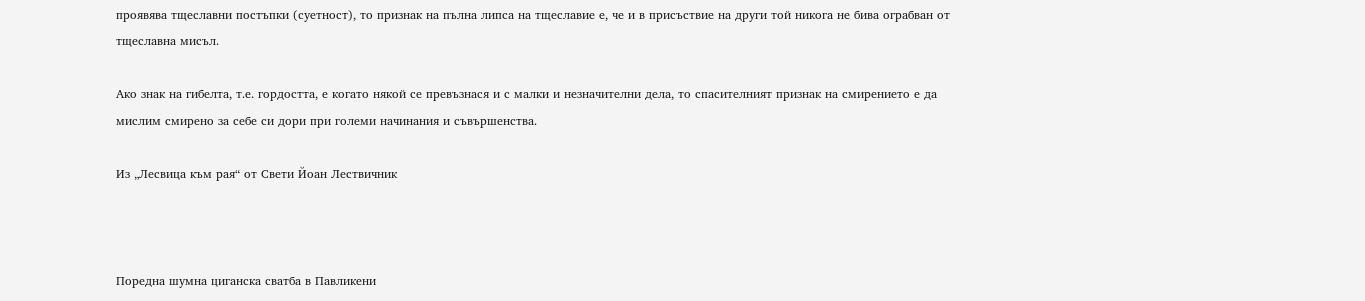проявява тщеславни постъпки (суетност), то признак на пълна липса на тщеславие е, че и в присъствие на други той никога не бива ограбван от тщеславна мисъл.

Ако знак на гибелта, т.е. гордостта, е когато някой се превъзнася и с малки и незначителни дела, то спасителният признак на смирението е да мислим смирено за себе си дори при големи начинания и съвършенства.

Из „Лесвица към рая“ от Свети Йоан Лествичник



Поредна шумна циганска сватба в Павликени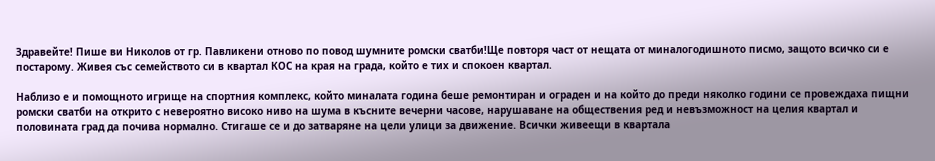Здравейте! Пише ви Николов от гр. Павликени отново по повод шумните ромски сватби!Ще повторя част от нещата от миналогодишното писмо, защото всичко си е постарому. Живея със семейството си в квартал КОС на края на града, който е тих и спокоен квартал.

Наблизо е и помощното игрище на спортния комплекс, който миналата година беше ремонтиран и ограден и на който до преди няколко години се провеждаха пищни ромски сватби на открито с невероятно високо ниво на шума в късните вечерни часове, нарушаване на обществения ред и невъзможност на целия квартал и половината град да почива нормално. Стигаше се и до затваряне на цели улици за движение. Всички живеещи в квартала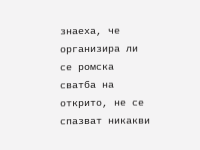знаеха, че организира ли се ромска сватба на открито, не се спазват никакви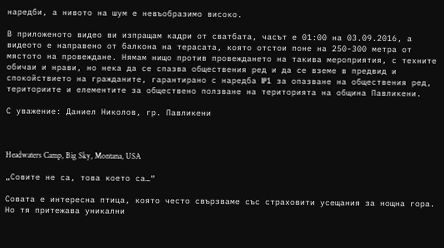наредби, а нивото на шум е невъобразимо високо.

В приложеното видео ви изпращам кадри от сватбата, часът е 01:00 на 03.09.2016, а видеото е направено от балкона на терасата, която отстои поне на 250-300 метра от мястото на провеждане. Нямам нищо против провеждането на такива мероприятия, с техните обичаи и нрави, но нека да се спазва обществения ред и да се вземе в предвид и спокойствието на гражданите, гарантирано с наредба №1 за опазване на обществения ред, териториите и елементите за обществено ползване на територията на община Павликени.

С уважение: Даниел Николов, гр. Павликени



Headwaters Camp, Big Sky, Montana, USA

„Совите не са, това което са…“

Совата е интересна птица, която често свързваме със страховити усещания за нощна гора. Но тя притежава уникални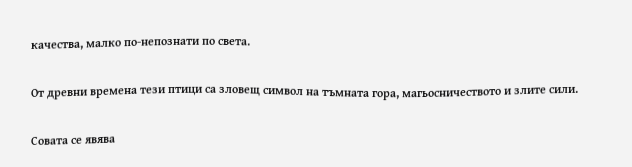качества, малко по-непознати по света.

От древни времена тези птици са зловещ символ на тъмната гора, магьосничеството и злите сили.

Совата се явява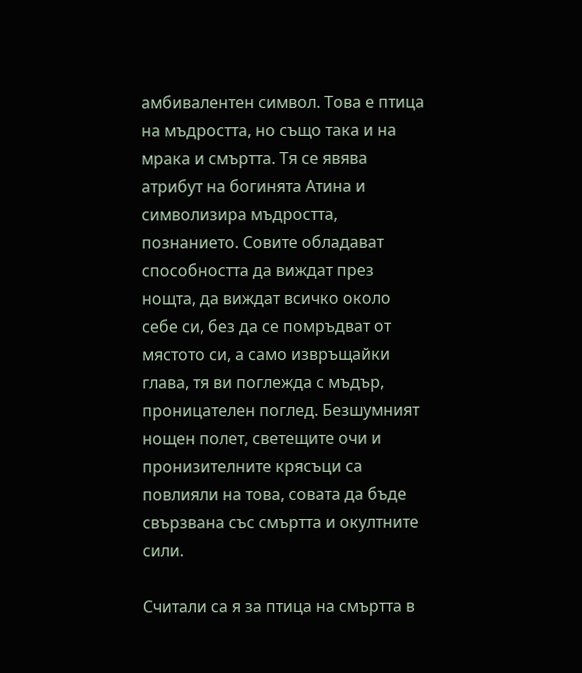амбивалентен символ. Това е птица на мъдростта, но също така и на мрака и смъртта. Тя се явява атрибут на богинята Атина и символизира мъдростта, познанието. Совите обладават способността да виждат през нощта, да виждат всичко около себе си, без да се помръдват от мястото си, а само извръщайки глава, тя ви поглежда с мъдър, проницателен поглед. Безшумният нощен полет, светещите очи и пронизителните крясъци са повлияли на това, совата да бъде свързвана със смъртта и окултните сили.

Считали са я за птица на смъртта в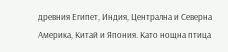древния Египет, Индия, Централна и Северна Америка, Китай и Япония. Като нощна птица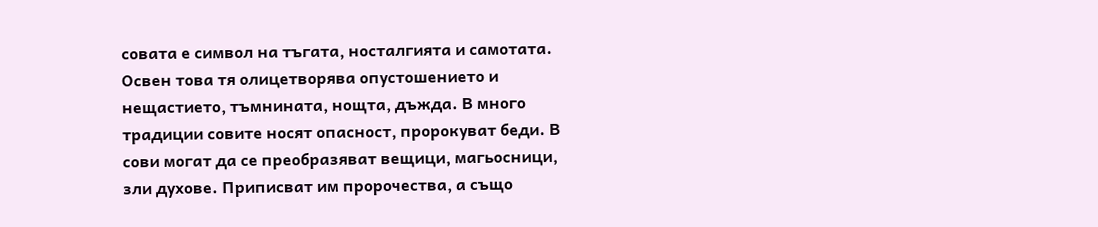совата е символ на тъгата, носталгията и самотата. Освен това тя олицетворява опустошението и нещастието, тъмнината, нощта, дъжда. В много традиции совите носят опасност, пророкуват беди. В сови могат да се преобразяват вещици, магьосници, зли духове. Приписват им пророчества, а също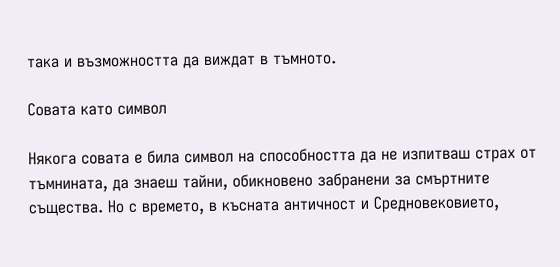така и възможността да виждат в тъмното.

Совата като символ

Някога совата е била символ на способността да не изпитваш страх от тъмнината, да знаеш тайни, обикновено забранени за смъртните същества. Но с времето, в късната античност и Средновековието,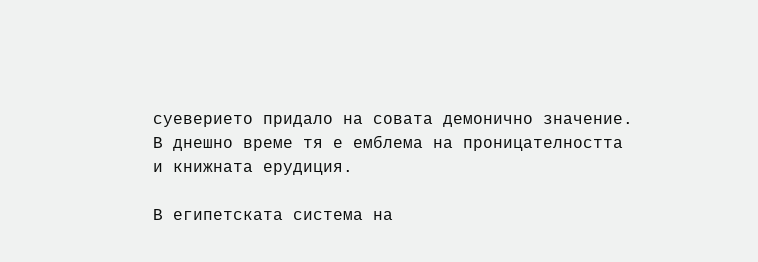суеверието придало на совата демонично значение. В днешно време тя е емблема на проницателността и книжната ерудиция.

В египетската система на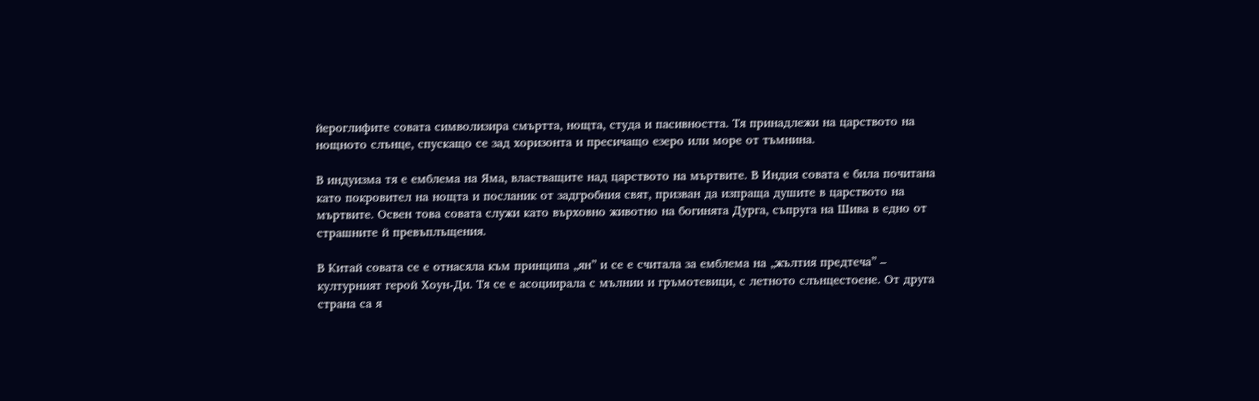йероглифите совата символизира смъртта, нощта, студа и пасивността. Тя принадлежи на царството на нощното слънце, спускащо се зад хоризонта и пресичащо езеро или море от тъмнина.

В индуизма тя е емблема на Яма, властващите над царството на мъртвите. В Индия совата е била почитана като покровител на нощта и посланик от задгробния свят, призван да изпраща душите в царството на мъртвите. Освен това совата служи като върховно животно на богинята Дурга, съпруга на Шива в едно от страшните й превъплъщения.

В Китай совата се е отнасяла към принципа „ян” и се е считала за емблема на „жълтия предтеча” – културният герой Хоун-Ди. Тя се е асоциирала с мълнии и гръмотевици, с летното слънцестоене. От друга страна са я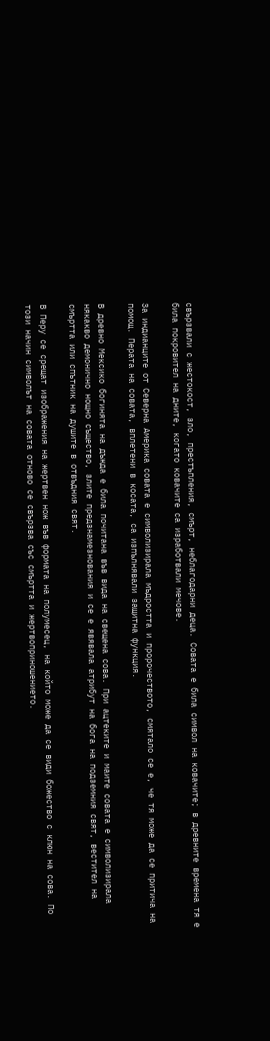свързвали с жестокост, зло, престъпления, смърт, неблагодарни деца. Совата е била символ на ковачите; в древните времена тя е била покровител на дните, когато ковачите са изработвали мечове.

За индианците от Северна Америка совата е символизирала мъдростта и пророчеството, смятало се е, че тя може да се притича на помощ. Перата на совата, вплетени в косата, са изпълнявали защитна функция.

В древно Мексико богинята на дъжда е била почитана във вида на свещена сова. При ацтеките и маите совата е символизирала някакво демонично нощно същество, злите предзнамезнования и се е явявала атрибут на бога на подземния свят, вестител на смъртта или спътник на душите в отвъдния свят.

В Перу се срещат изображения на жертвен нож във формата на полумесец, на който може да се види божество с клюн на сова. По този начин символът на совата отново се свързва със смъртта и жертвоприношението.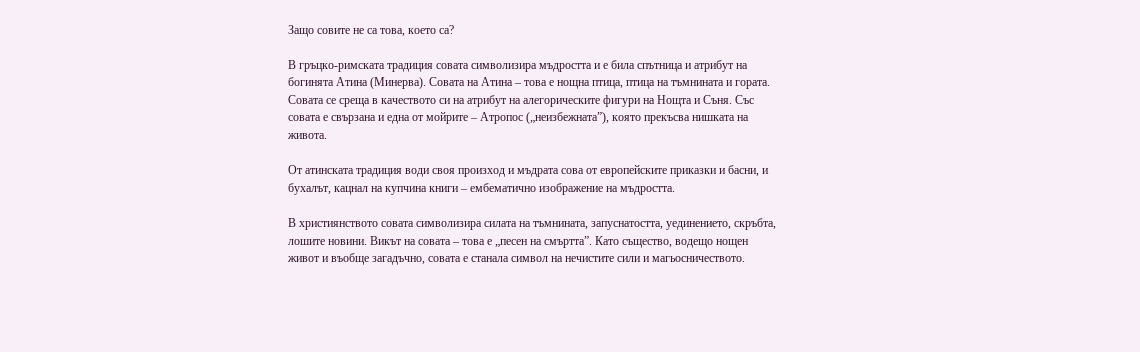Защо совите не са това, което са?

В гръцко-римската традиция совата символизира мъдростта и е била спътница и атрибут на богинята Атина (Минерва). Совата на Атина – това е нощна птица, птица на тъмнината и гората. Совата се среща в качеството си на атрибут на алегорическите фигури на Нощта и Съня. Със совата е свързана и една от мойрите – Атропос („неизбежната”), която прекъсва нишката на живота.

От атинската традиция води своя произход и мъдрата сова от европейските приказки и басни, и бухалът, кацнал на купчина книги – ембематично изображение на мъдростта.

В християнството совата символизира силата на тъмнината, запуснатостта, уединението, скръбта, лошите новини. Викът на совата – това е „песен на смъртта”. Като същество, водещо нощен живот и въобще загадъчно, совата е станала символ на нечистите сили и магьосничеството.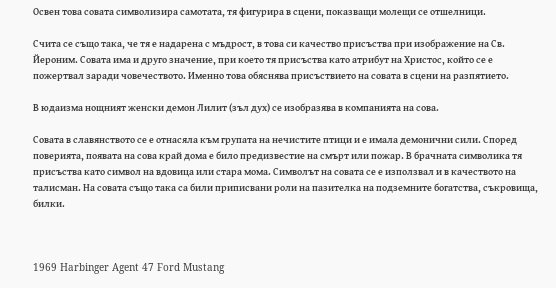Освен това совата символизира самотата, тя фигурира в сцени, показващи молещи се отшелници.

Счита се също така, че тя е надарена с мъдрост, в това си качество присъства при изображение на Св. Йероним. Совата има и друго значение, при което тя присъства като атрибут на Христос, който се е пожертвал заради човечеството. Именно това обяснява присъствието на совата в сцени на разпятието.

В юдаизма нощният женски демон Лилит (зъл дух) се изобразява в компанията на сова.

Совата в славянството се е отнасяла към групата на нечистите птици и е имала демонични сили. Според поверията, появата на сова край дома е било предизвестие на смърт или пожар. В брачната символика тя присъства като символ на вдовица или стара мома. Символът на совата се е използвал и в качеството на талисман. На совата също така са били приписвани роли на пазителка на подземните богатства, съкровища, билки.



1969 Harbinger Agent 47 Ford Mustang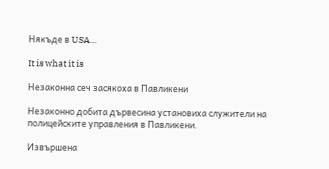Някъде в USA…

It is what it is

Незаконна сеч засякоха в Павликени

Незаконно добита дървесина установиха служители на полицейските управления в Павликени.

Извършена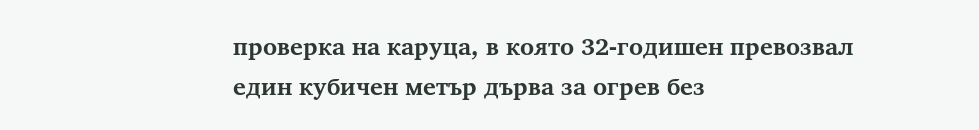проверка на каруца, в която 32-годишен превозвал един кубичен метър дърва за огрев без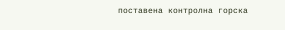поставена контролна горска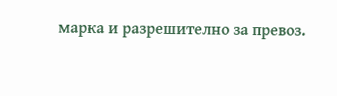марка и разрешително за превоз.